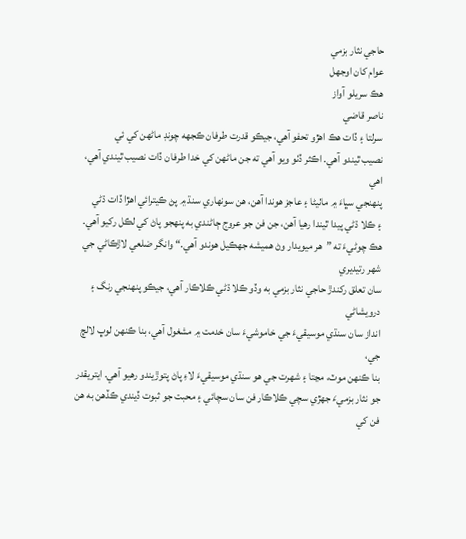حاجي نثار بزمي
عوام کان اوجھل
هڪ سريلو آواز
ناصر قاضي
سرلتا ۽ ڏات هڪ اهڙو تحفو آهي، جيڪو قدرت طرفان ڪجھه چونڊ ماڻهن کي ئي
نصيب ٿيندو آهي. اڪثر ڏٺو ويو آهي ته جن ماڻهن کي خدا طرفان ڏات نصيب ٿيندي آهي، اهي
پنهنجي سڀاءَ ۾ ماٺيڻا ۽ عاجز هوندا آهن، هن سونهاري سنڌ ۾ پڻ ڪيترائي اهڙا ڏات ڌڻي
۽ ڪلا ڌڻي پيدا ٿيندا رهيا آهن، جن فن جو عروج ڄاڻندي به پنهجو پاڻ کي لڪل رکيو آهي.
هڪ چوڻيءَ ته ”هر ميويدار وڻ هميشه جھڪيل هوندو آهي.“ وانگر ضلعي لاڙڪاڻي جي شهر رتيديري
سان تعلق رکندڙ حاجي نثار بزمي به وڏو ڪلا ڌڻي ڪلاڪار آهي، جيڪو پنهنجي رنگ ۽ درويشاڻي
انداز سان سنڌي موسيقيءَ جي خاموشيءَ سان خدمت ۾ مشغول آهي، بنا ڪنهن لوڀ لالچ جي،
بنا ڪنهن موٽ، مڃتا ۽ شهرت جي هو سنڌي موسيقيءَ لاءِ پاڻ پتوڙيندو رهيو آهي. ايتريقدر
جو نثار بزميءَ جهڙي سچي ڪلاڪار فن سان سچائي ۽ محبت جو ثبوت ڏيندي ڪڏهن به هن فن کي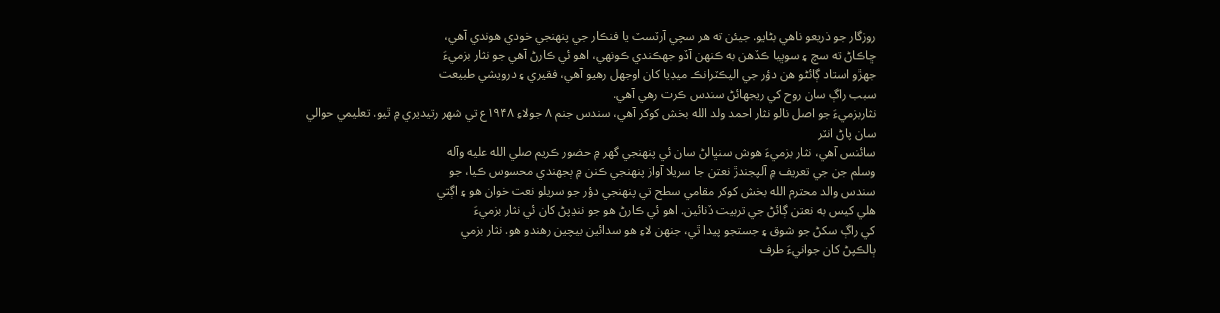روزگار جو ذريعو ناهي بڻايو. جيئن ته هر سچي آرٽسٽ يا فنڪار جي پنهنجي خودي هوندي آهي،
ڇاڪاڻ ته سچ ۽ سوڀيا ڪڏهن به ڪنهن آڏو جھڪندي ڪونهي، اهو ئي ڪارڻ آهي جو نثار بزميءَ
جهڙو استاد ڳائڻو هن دؤر جي اليڪٽرانڪ ميڊيا کان اوجھل رهيو آهي، فقيري ۽ درويشي طبيعت
سبب راڳ سان روح کي ريجھائڻ سندس ڪرت رهي آهي.
نثاربزميءَ جو اصل نالو نثار احمد ولد الله بخش کوکر آهي، سندس جنم ۸ جولاءِ ۱۹۴۸ع تي شهر رتيديري ۾ ٿيو. تعليمي حوالي سان پاڻ انٽر
سائنس آهي، نثار بزميءَ هوش سنڀالڻ سان ئي پنهنجي گھر ۾ حضور ڪريم صلي الله عليه وآله
وسلم جن جي تعريف ۾ آلپجندڙ نعتن جا سريلا آواز پنهنجي ڪنن ۾ ٻجھندي محسوس ڪيا، جو
سندس والد محترم الله بخش کوکر مقامي سطح تي پنهنجي دؤر جو سريلو نعت خوان هو ۽ اڳتي
هلي کيس به نعتن ڳائڻ جي تربيت ڏنائين. اهو ئي ڪارڻ هو جو ننڍپڻ کان ئي نثار بزميءَ
کي راڳ سکڻ جو شوق ۽ جستجو پيدا ٿي، جنهن لاءِ هو سدائين بيچين رهندو هو. نثار بزمي
ٻالڪپڻ کان جوانيءَ طرف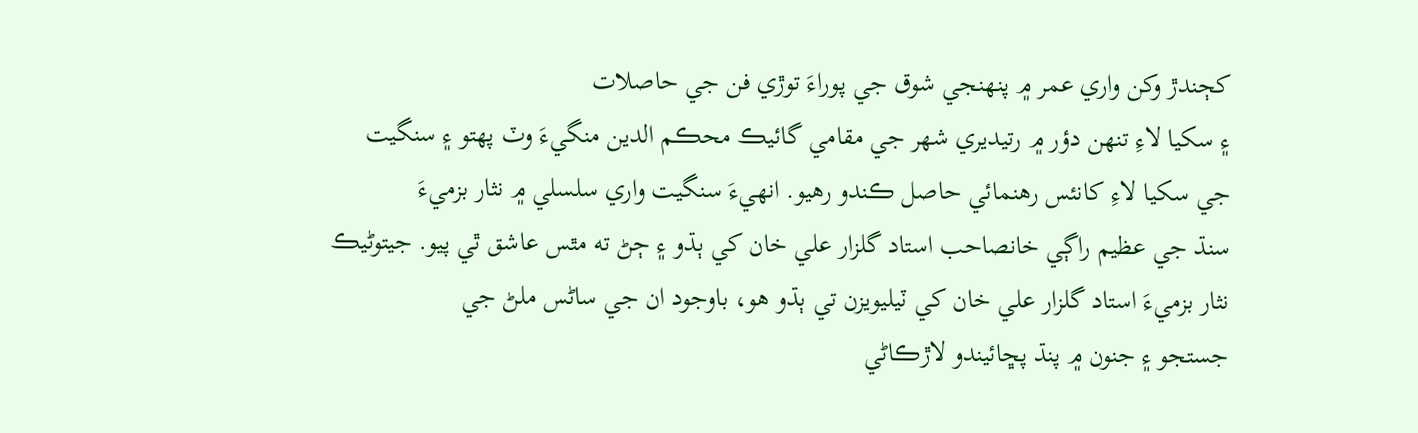کڄندڙ وکن واري عمر ۾ پنهنجي شوق جي پوراءَ توڙي فن جي حاصلات
۽ سکيا لاءِ تنهن دؤر ۾ رتيديري شهر جي مقامي گائيڪ محڪم الدين منگيءَ وٽ پهتو ۽ سنگيت
جي سکيا لاءِ کانئس رهنمائي حاصل ڪندو رهيو. انهيءَ سنگيت واري سلسلي ۾ نثار بزميءَ
سنڌ جي عظيم راڳي خانصاحب استاد گلزار علي خان کي ٻڌو ۽ ڄڻ ته مٿس عاشق ٿي پيو. جيتوڻيڪ
نثار بزميءَ استاد گلزار علي خان کي ٽيليويزن تي ٻڌو هو، باوجود ان جي ساڻس ملڻ جي
جستجو ۽ جنون ۾ پنڌ پڇائيندو لاڙڪاڻي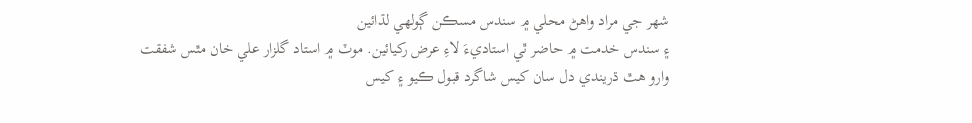شهر جي مراد واهڻ محلي ۾ سندس مسڪن ڳولهي لڌائين
۽ سندس خدمت ۾ حاضر ٿي استاديءَ لاءِ عرض رکيائين. موٽ ۾ استاد گلزار علي خان مٿس شفقت
وارو هٿ ڌريندي دل سان کيس شاگرد قبول ڪيو ۽ کيس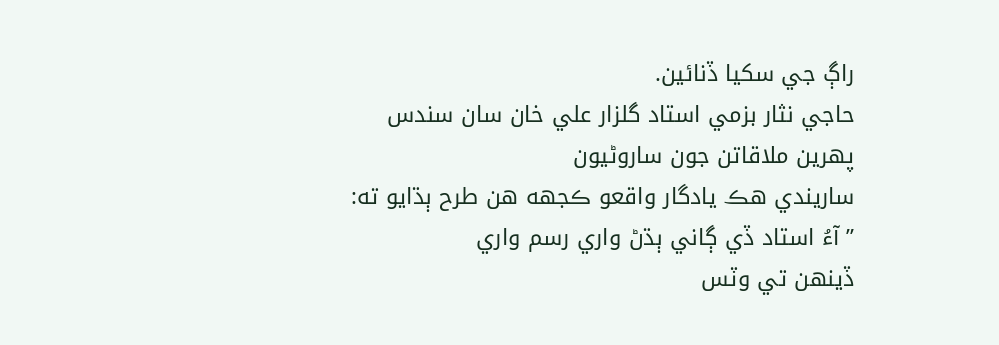راڳ جي سکيا ڏنائين.
حاجي نثار بزمي استاد گلزار علي خان سان سندس پهرين ملاقاتن جون ساروڻيون
ساريندي هڪ يادگار واقعو ڪجھه هن طرح ٻڌايو ته: ”آءُ استاد ڏي ڳاني ٻڌڻ واري رسم واري
ڏينهن تي وٽس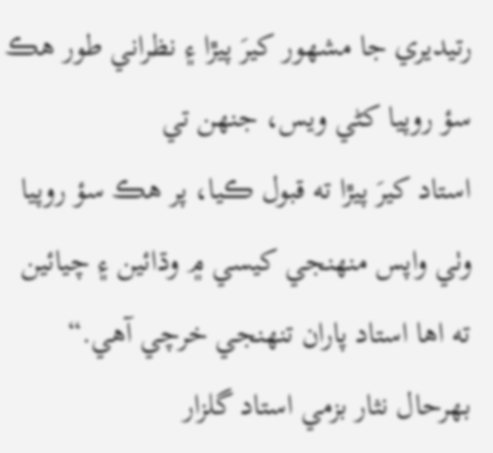رتيديري جا مشهور کيرَ پيڙا ۽ نظراني طور هڪ سؤ روپيا کڻي ويس، جنهن تي
استاد کيرَ پيڙا ته قبول ڪيا، پر هڪ سؤ روپيا وٺي واپس منهنجي کيسي ۾ وڌائين ۽ چيائين
ته اها استاد پاران تنهنجي خرچي آهي.“
بهرحال نثار بزمي استاد گلزار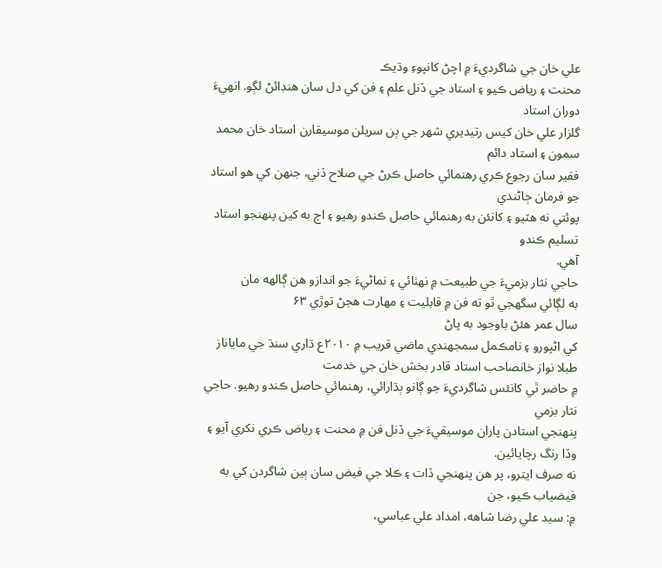علي خان جي شاگرديءَ ۾ اچڻ کانپوءِ وڌيڪ
محنت ۽ رياض ڪيو ۽ استاد جي ڏنل علم ۽ فن کي دل سان هنڊائڻ لڳو. انهيءَ دوران استاد
گلزار علي خان کيس رتيديري شهر جي ٻن سريلن موسيقارن استاد خان محمد سمون ۽ استاد دائم
فقير سان رجوع ڪري رهنمائي حاصل ڪرڻ جي صلاح ڏني، جنهن کي هو استاد جو فرمان ڄاڻندي
پوئتي نه هٽيو ۽ کانئن به رهنمائي حاصل ڪندو رهيو ۽ اڄ به کين پنهنجو استاد تسليم ڪندو
آهي.
حاجي نثار بزميءَ جي طبيعت ۾ نهٺائي ۽ نماڻيءَ جو اندازو هن ڳالهه مان
به لڳائي سگھجي ٿو ته فن ۾ قابليت ۽ مهارت هجڻ توڙي ۶۳
سال عمر هئڻ باوجود به پاڻ
کي اڻپورو ۽ نامڪمل سمجھندي ماضي قريب ۾ ۲۰۱۰ع ڌاري سنڌ جي ماياناز طبلا نواز خانصاحب استاد قادر بخش خان جي خدمت
۾ حاضر ٿي کانئس شاگرديءَ جو ڳانو ٻڌارائي، رهنمائي حاصل ڪندو رهيو. حاجي نثار بزمي
پنهنجي استادن پاران موسيقيءَ جي ڏنل فن ۾ محنت ۽ رياض ڪري نکري آيو ۽ وڏا رنگ رچايائين.
نه صرف ايترو، پر هن پنهنجي ڏات ۽ ڪلا جي فيض سان ٻين شاگردن کي به فيضياب ڪيو، جن
۾: سيد علي رضا شاهه، امداد علي عباسي،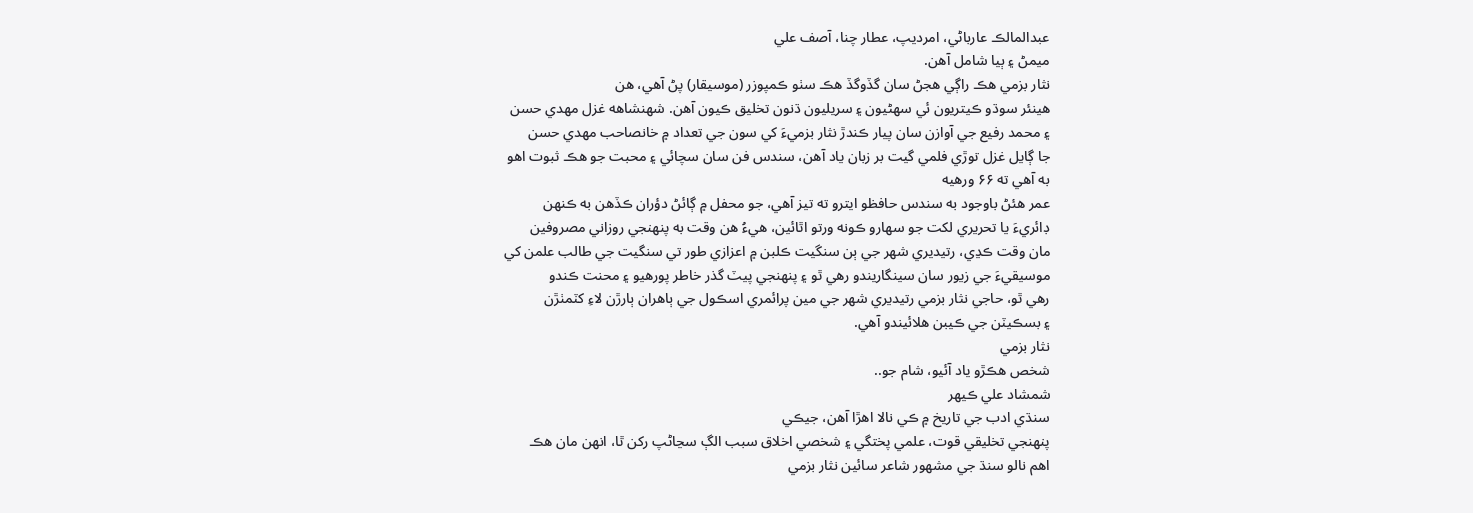عبدالمالڪ عارباڻي، امرديپ، عطار چنا، آصف علي
ميمڻ ۽ ٻيا شامل آهن.
نثار بزمي هڪ راڳي هجڻ سان گڏوگڏ هڪ سٺو ڪمپوزر (موسيقار) پڻ آهي، هن
هينئر سوڌو ڪيتريون ئي سهڻيون ۽ سريليون ڌنون تخليق ڪيون آهن. شهنشاهه غزل مهدي حسن
۽ محمد رفيع جي آوازن سان پيار ڪندڙ نثار بزميءَ کي سون جي تعداد ۾ خانصاحب مهدي حسن
جا ڳايل غزل توڙي فلمي گيت بر زبان ياد آهن، سندس فن سان سچائي ۽ محبت جو هڪ ثبوت اهو
به آهي ته ۶۶ ورهيه
عمر هئڻ باوجود به سندس حافظو ايترو ته تيز آهي، جو محفل ۾ ڳائڻ دؤران ڪڏهن به ڪنهن
ڊائريءَ يا تحريري لکت جو سهارو ڪونه ورتو اٿائين، هيءُ هن وقت به پنهنجي روزاني مصروفين
مان وقت ڪڍي، رتيديري شهر جي ٻن سنگيت ڪلبن ۾ اعزازي طور تي سنگيت جي طالب علمن کي
موسيقيءَ جي زيور سان سينگاريندو رهي ٿو ۽ پنهنجي پيٽ گذر خاطر پورهيو ۽ محنت ڪندو
رهي ٿو، حاجي نثار بزمي رتيديري شهر جي مين پرائمري اسڪول جي ٻاهران ٻارڙن لاءِ کٽمٺڙن
۽ بسڪيٽن جي ڪيبن هلائيندو آھي.
نثار بزمي
شخص هڪڙو ياد آئيو، شام جو..
شمشاد علي ڪيهر
سنڌي ادب جي تاريخ ۾ ڪي نالا اهڙا آهن، جيڪي
پنهنجي تخليقي قوت، علمي پختگي ۽ شخصي اخلاق سبب الڳ سڃاڻپ رکن ٿا، انهن مان هڪ
اهم نالو سنڌ جي مشهور شاعر سائين نثار بزمي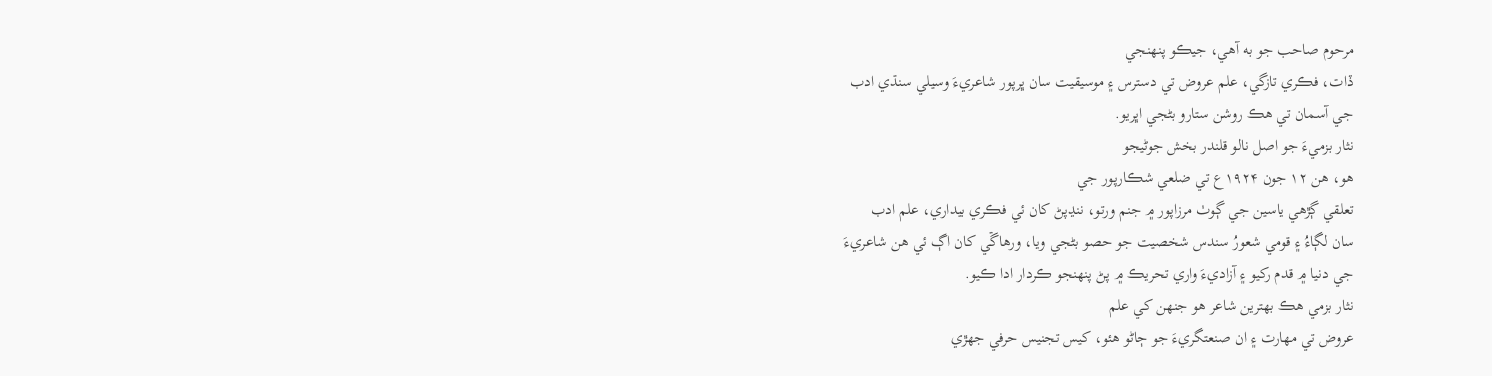مرحوم صاحب جو به آهي، جيڪو پنهنجي
ڏات، فڪري تازگي، علم عروض تي دسترس ۽ موسيقيت سان ڀرپور شاعريءَ وسيلي سنڌي ادب
جي آسمان تي هڪ روشن ستارو بڻجي اڀريو.
نثار بزميءَ جو اصل نالو قلندر بخش جوڻيجو
هو، هن ۱۲ جون ۱۹۲۴ع تي ضلعي شڪارپور جي
تعلقي ڳڙهي ياسين جي ڳوٺ مرزاپور ۾ جنم ورتو، ننڍپڻ کان ئي فڪري بيداري، علم ادب
سان لڳاءُ ۽ قومي شعورُ سندس شخصيت جو حصو بڻجي ويا، ورهاڱي کان اڳ ئي هن شاعريءَ
جي دنيا ۾ قدم رکيو ۽ آزاديءَ واري تحريڪ ۾ پڻ پنهنجو ڪردار ادا ڪيو.
نثار بزمي هڪ بهترين شاعر هو جنهن کي علم
عروض تي مهارت ۽ ان صنعتگريءَ جو ڄاڻو هئو، کيس تجنيس حرفي جهڙي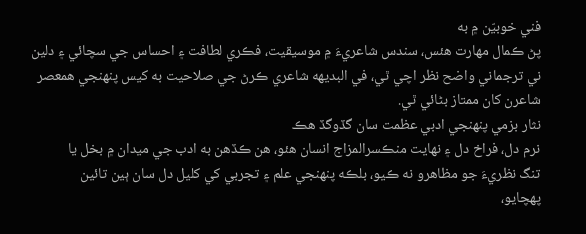فني خوبيّن ۾ به
پڻ ڪمال مهارت هئس، سندس شاعريءَ ۾ موسيقيت، فڪري لطافت ۽ احساس جي سچائي ۽ دلين
ني ترجماني واضح نظر اچي ٿي، في البديهه شاعري ڪرڻ جي صلاحيت به کيس پنهنجي همعصر
شاعرن کان ممتاز بڻائي ٿي.
نثار بزمي پنهنجي ادبي عظمت سان گڏوگڏ هڪ
نرم دل، فراخ دل ۽ نهايت منڪسرالمزاج انسان هئو، هن ڪڏهن به ادب جي ميدان ۾ بخل يا
تنگ نظريءَ جو مظاهرو نه ڪيو، بلڪه پنهنجي علم ۽ تجربي کي کليل دل سان ٻين تائين
پهچايو،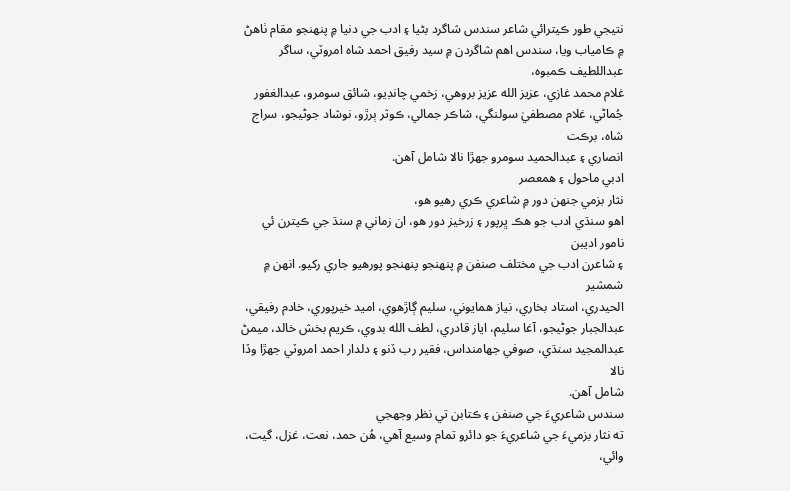نتيجي طور ڪيترائي شاعر سندس شاگرد بڻيا ۽ ادب جي دنيا ۾ پنهنجو مقام ٺاهڻ
۾ ڪامياب ويا، سندس اهم شاگردن ۾ سيد رفيق احمد شاه امروٽي، ساگر عبداللطيف ڪمبوه،
غلام محمد غازي، عزيز الله عزيز بروهي، زخمي چانڊيو، شائق سومرو، عبدالغفور
جُماڻي، غلام مصطفيٰ سولنگي، شاڪر جمالي، ڪوثر ٻرڙو، نوشاد جوڻيجو، سراج شاه، برڪت
انصاري ۽ عبدالحميد سومرو جهڙا نالا شامل آهن.
ادبي ماحول ۽ همعصر
نثار بزمي جنهن دور ۾ شاعري ڪري رهيو هو،
اهو سنڌي ادب جو هڪ ڀرپور ۽ زرخيز دور هو، ان زماني ۾ سنڌ جي ڪيترن ئي نامور اديبن
۽ شاعرن ادب جي مختلف صنفن ۾ پنهنجو پنهنجو پورهيو جاري رکيو. انهن ۾ شمشير
الحيدري، استاد بخاري، نياز همايوني، سليم ڳاڙهوي، اميد خيرپوري، خادم رفيقي،
عبدالجبار جوڻيجو، آغا سليم، اياز قادري، لطف الله بدوي، ڪريم بخش خالد، ميمڻ
عبدالمجيد سنڌي، صوفي جهامنداس، فقير رب ڏنو ۽ دلدار احمد امروٽي جهڙا وڏا نالا
شامل آهن.
سندس شاعريءَ جي صنفن ۽ ڪتابن تي نظر وجهجي
ته نثار بزميءَ جي شاعريءَ جو دائرو تمام وسيع آهي، هُن حمد، نعت، غزل، گيت، وائي،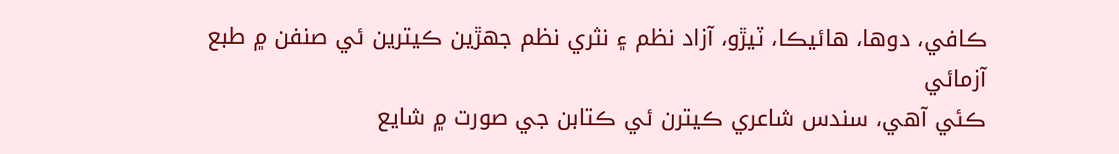ڪافي، دوها، هائيڪا، ٽيڙو، آزاد نظم ۽ نثري نظم جهڙين ڪيترين ئي صنفن ۾ طبع آزمائي
ڪئي آهي، سندس شاعري ڪيترن ئي ڪتابن جي صورت ۾ شايع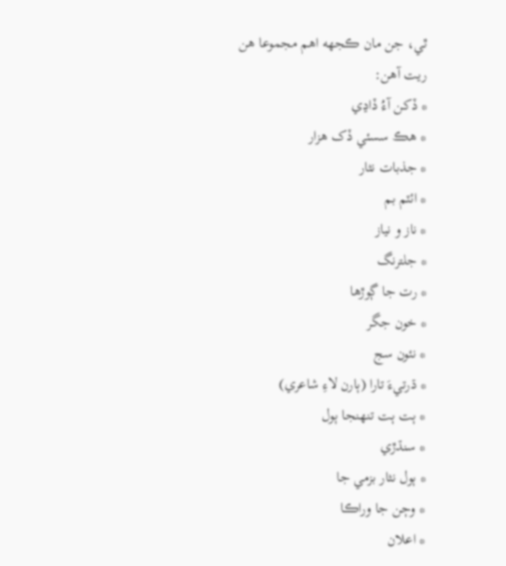ٿي، جن مان ڪجهه اهم مجموعا هن
ريت آهن:
* ڏکن آءُ ڏاڍي
* هڪ سسئي ڏک هزار
* جذبات نثار
* ائٽم بم
* ناز و نياز
* جلترنگ
* رت جا ڳوڙها
* خون جگر
* نئون سج
* ڌرتيءَ تارا (ٻارن لاءِ شاعري)
* ٻت ٻت تنهنجا ٻول
* سنڌڙي
* ٻول نثار بزمي جا
* وڄن جا وراڪا
* اعلان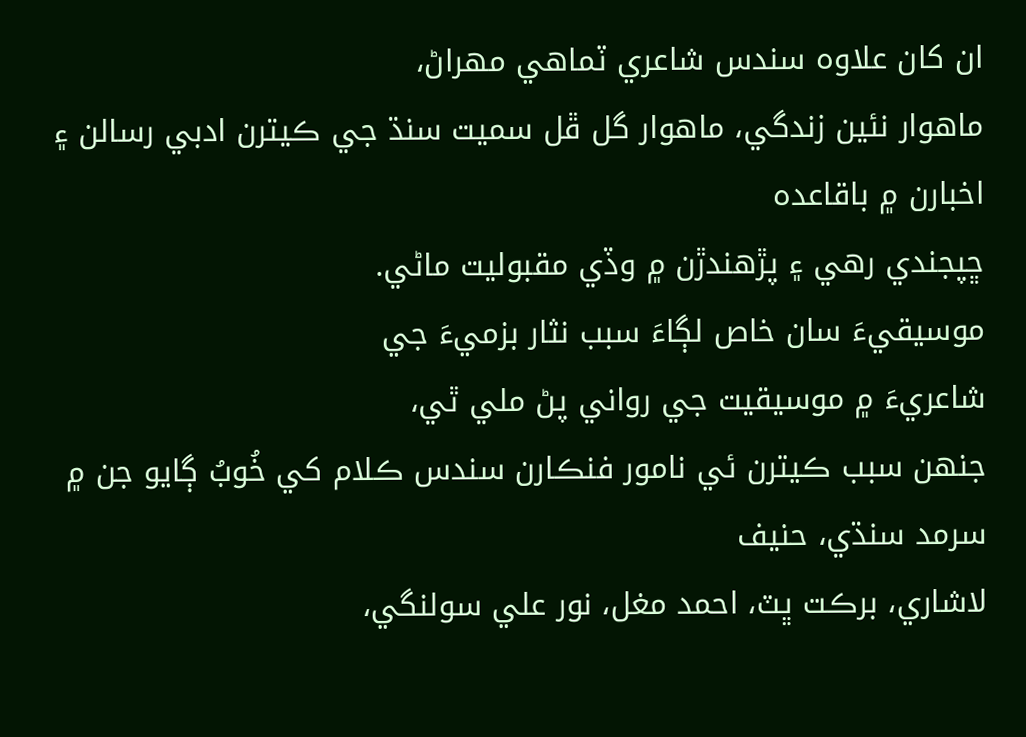ان کان علاوه سندس شاعري ٽماهي مهراڻ،
ماهوار نئين زندگي، ماهوار گل ڦل سميت سنڌ جي ڪيترن ادبي رسالن ۽ اخبارن ۾ باقاعده
ڇپجندي رهي ۽ پڙهندڙن ۾ وڏي مقبوليت ماڻي.
موسيقيءَ سان خاص لڳاءَ سبب نثار بزميءَ جي
شاعريءَ ۾ موسيقيت جي رواني پڻ ملي ٿي،
جنهن سبب ڪيترن ئي نامور فنڪارن سندس ڪلام کي خُوبُ ڳايو جن ۾ سرمد سنڌي، حنيف
لاشاري، برڪت ڀٽ، احمد مغل، نور علي سولنگي،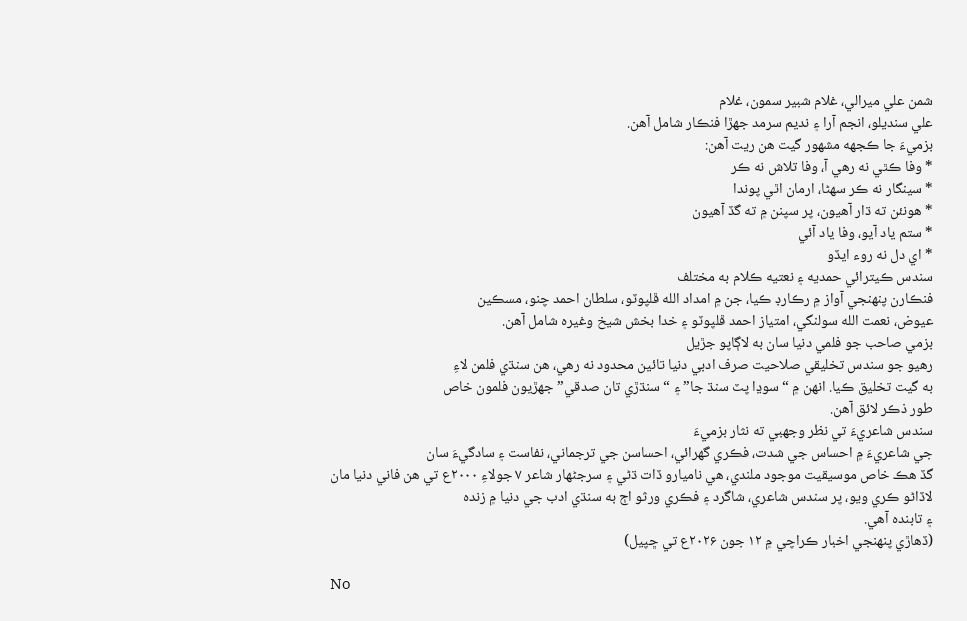شمن علي ميرالي، غلام شبير سمون، غلام
علي سنديلو، انجم آرا ۽ نديم سرمد جهڙا فنڪار شامل آهن.
بزميءَ جا ڪجهه مشهور گيت هن ريت آهن:
* وفا ڪٿي نه رهي آ، وفا تلاش نه ڪر
* سينگار نه ڪر سهڻا، ارمان اٿي پوندا
* هونئن ته ڌار آهيون، پر سپنن ۾ ته گڏ آهيون
* ستم ياد آيو، وفا ياد آئي
* اي دل نه روء ايڏو
سندس ڪيترائي حمديه ۽ نعتيه ڪلام به مختلف
فنڪارن پنهنجي آواز ۾ رڪارڊ ڪيا، جن ۾ امداد الله ڦلپوٽو، سلطان احمد چنو، مسڪين
عيوض، نعمت الله سولنگي، امتياز احمد ڦلپوٽو ۽ خدا بخش شيخ وغيره شامل آهن.
بزمي صاحب جو فلمي دنيا سان به لاڳاپو جڙيل
رهيو جو سندس تخليقي صلاحيت صرف ادبي دنيا تائين محدود نه رهي، هن سنڌي فلمن لاءِ
به گيت تخليق ڪيا. انهن ۾ “سوڍا پٽ سنڌ جا” ۽ “سنڌڙي تان صدقي” جهڙيون فلمون خاص
طور ذڪر لائق آهن.
سندس شاعريءَ تي نظر وجهبي ته نثار بزميءَ
جي شاعريءَ ۾ احساس جي شدت، فڪري گهرائي، احساسن جي ترجماني، نفاست ۽ سادگيءَ سان
گڏ هڪ خاص موسيقيت موجود ملندي، هي ناميارو ڏات ڌڻي ۽ سرجڻهار شاعر ۷ جولاءِ ۲۰۰۰ع تي هن فاني دنيا مان
لاڏاڻو ڪري ويو، پر سندس شاعري، شاگرد ۽ فڪري ورثو اڄ به سنڌي ادب جي دنيا ۾ زنده
۽ تابنده آهي.
(ڏھاڙي پنهنجي اخبار ڪراچي ۾ ۱۲ جون ۲۰۲۶ع تي ڇپيل)

No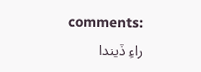comments:
راءِ ڏيندا